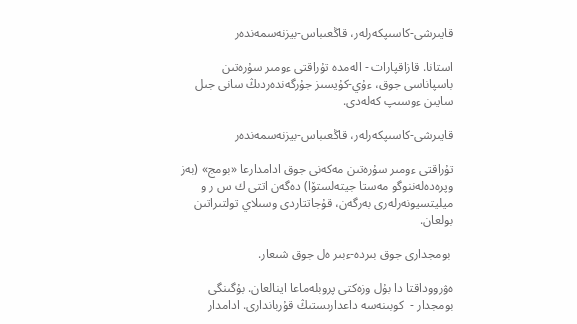قايىرشى-كاسىپكەرلەر، قاڭعىباس-بيزنەسمەندەر

استانا. قازاقپارات - الەمدە تۇراقتى ءومىر سۇرەتىن باسپاناسى جوق، ءۇي-كۇيسىز جۇرگەندەردىڭ سانى جىل سايىن ءوسىپ كەلەدى.

قايىرشى-كاسىپكەرلەر، قاڭعىباس-بيزنەسمەندەر

تۇراقتى ءومىر سۇرەتىن مەكەنى جوق ادامدارعا «بومج» (بەز وپرەدەلەننوگو مەستا جيتەلستۆا) دەگەن اتتى ك س ر و ميليتسيونەرلەرى بەرگەن، قۇجاتتاردى وسىلاي تولتىراتىن بولعان.

 بومجدارى جوق بىردە-ءبىر ەل جوق شىعار.

ەۋرووداقتا دا بۇل وزەكتى پروبلەماعا اينالعان. بۇگىنگى بومجدار -  كوبىنەسە داعدارىستىڭ قۇرباندارى. ادامدار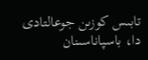تابىس كوزىن جوعالتادى دا، باسپاناسىنان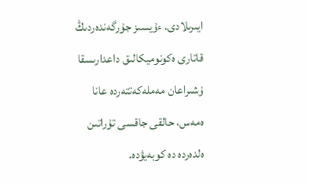ايىرىلادى. ءۇيسىز جۇرگەندەردىڭ قاتارى ەكونوميكالىق داعدارىسقا ۇشىراعان مەملەكەتتەردە عانا ەمەس، حالقى جاقسى تۇراتىن ەلدەردە دە كوبەيۋدە.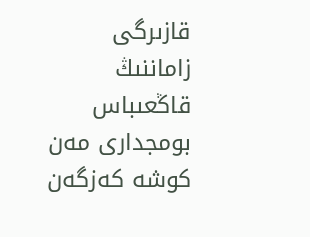قازىرگى زاماننىڭ قاڭعىباس بومجدارى مەن كوشە كەزگەن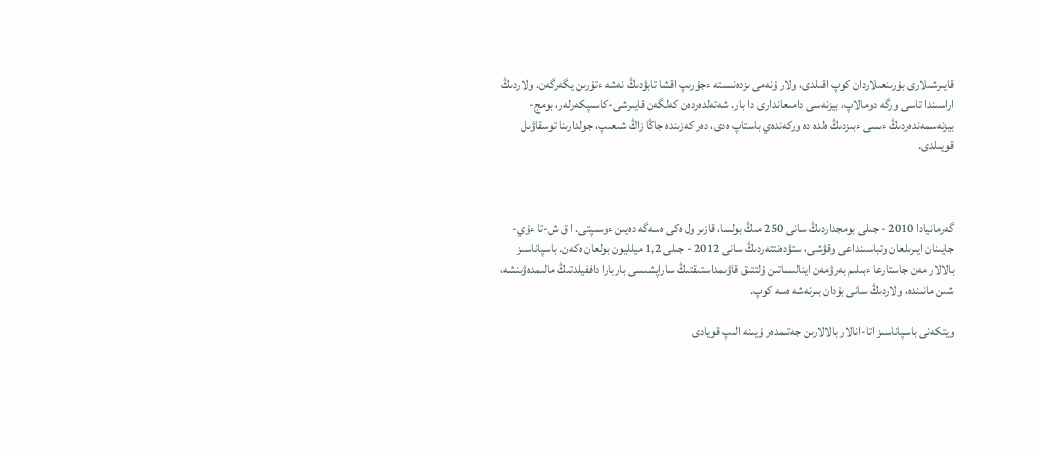قايىرشىلارى بۇرىنعىلاردان كوپ اقىلدى، ولار ۇنەمى ىزدەنىستە ءجۇرىپ اقشا تابۋدىڭ نەشە ءتۇرىن يگەرگەن. ولاردىڭ اراسىندا تاسى ورگە دومالاپ، بيزنەسى دامىعاندارى دا بار. شەتەلدەردەن كەلگەن قايىرشى-كاسىپكەرلەر، بومج-بيزنەسمەندەردىڭ ءىسى ءبىزدىڭ ەلدە دە وركەندەي باستاپ ەدى، دەر كەزىندە جاڭا زاڭ شىعىپ، جولدارىنا توسقاۋىل قويىلدى.



گەرمانيادا 2010 - جىلى بومجداردىڭ سانى 250 مىڭ بولسا، قازىر ول ەكى ەسەگە دەيىن ءوسىپتى. ا ق ش-تا ءۇي-جايىنان ايىرىلعان وتباسىنداعى وقۋشى، ستۋدەنتتەردىڭ سانى 2012 - جىلى 1,2 ميلليون بولعان ەكەن. باسپاناسىز بالالار مەن جاستارعا ءبىلىم بەرۋمەن اينالىساتىن ۇلتتىق قاۋىمداستىقتىڭ ساراپشىسى باربارا داففيلدتىڭ مالىمدەۋىنشە، شىن مانىندە، ولاردىڭ سانى بۇدان بىرنەشە ەسە كوپ.

ويتكەنى باسپاناسىز اتا-انالار بالالارىن جەتىمدەر ۇيىنە الىپ قويادى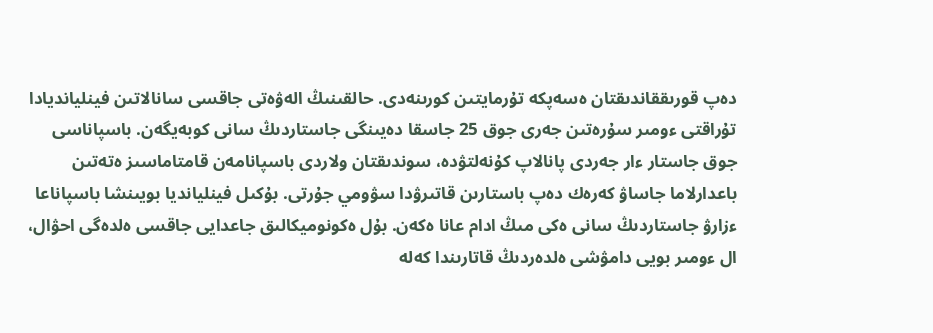دەپ قورىققاندىقتان ەسەپكە تۇرمايتىن كورىنەدى. حالقىنىڭ الەۋەتى جاقسى سانالاتىن فينليانديادا تۇراقتى ءومىر سۇرەتىن جەرى جوق 25 جاسقا دەيىنگى جاستاردىڭ سانى كوبەيگەن. باسپاناسى جوق جاستار ءار جەردى پانالاپ كۇنەلتۋدە، سوندىقتان ولاردى باسپانامەن قامتاماسىز ەتەتىن باعدارلاما جاساۋ كەرەك دەپ باستارىن قاتىرۋدا سۋومي جۇرتى. بۇكىل فينليانديا بويىنشا باسپاناعا ءزارۋ جاستاردىڭ سانى ەكى مىڭ ادام عانا ەكەن. بۇل ەكونوميكالىق جاعدايى جاقسى ەلدەگى احۋال، ال ءومىر بويى دامۋشى ەلدەردىڭ قاتارىندا كەلە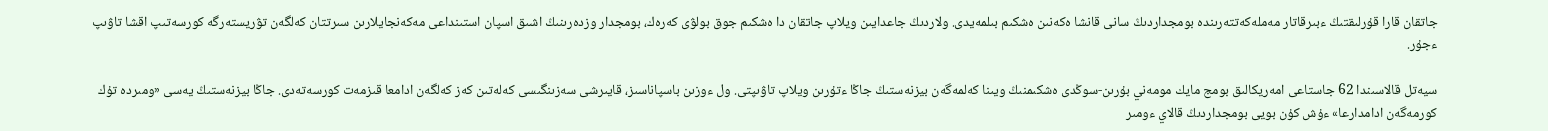جاتقان قارا قۇرلىقتىڭ ءبىرقاتار مەملەكەتتەرىندە بومجداردىڭ سانى قانشا ەكەنىن ەشكىم بىلمەيدى. ولاردىڭ جاعدايىن ويلاپ جاتقان دا ەشكىم جوق بولۋى كەرەك، بومجدار وزدەرىنىڭ اشىق اسپان استىنداعى مەكەنجايلارىن سىرتتان كەلگەن تۋريستەرگە كورسەتىپ اقشا تاۋىپ ءجۇر.

سيەتل قالاسىندا 62 جاستاعى امەريكالىق بومج مايك مومەني بۇرىن-سوڭدى ەشكىمنىڭ ويىنا كەلمەگەن بيزنەستىڭ جاڭا ءتۇرىن ويلاپ تاۋىپتى. ول ءوزىن باسپاناسىز، قايىرشى سەزىنگىسى كەلەتىن كەز كەلگەن ادامعا قىزمەت كورسەتەدى. جاڭا بيزنەستىڭ يەسى «ومىردە تۇك كورمەگەن ادامدارعا» ءۇش كۇن بويى بومجداردىڭ قالاي ءومىر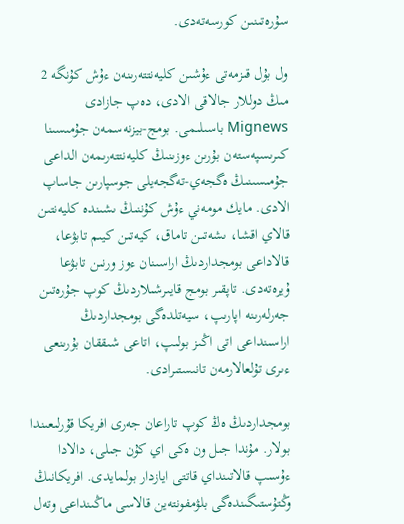سۇرەتىنىن كورسەتەدى.

ول بۇل قىزمەتى ءۇشىن كليەنتتەرىنەن ءۇش كۇنگە 2 مىڭ دوللار جالاقى الادى، دەپ جازادى Mignews باسىلىمى. بومج-بيزنەسمەن جۇمىسىنا كىرىسپەستەن بۇرىن ءوزىنىڭ كليەنتتەرىمەن الداعى جۇمىسىنىڭ ەگجەي-تەگجەيلى جوسپارىن جاساپ الادى. مايك مومەني ءۇش كۇننىڭ ىشىندە كليەنتىن قالاي اقشا، ىشەتىن تاماق، كيەتىن كيىم تابۋعا، قالاداعى بومجداردىڭ اراسىنان ءوز ورنىن تابۋعا ۇيرەتەدى. تاپقىر بومج قايىرشىلاردىڭ كوپ جۇرەتىن جەرلەرىنە اپارىپ، سيەتلدەگى بومجداردىڭ اراسىنداعى اتى اڭىز بولىپ، اتاعى شىققان بۇرىنعى ءىرى تۇلعالارمەن تانىستىرادى.

بومجداردىڭ ەڭ كوپ تاراعان جەرى افريكا قۇرلىعىندا بولار. مۇندا جىل ون ەكى اي كۇن جىلى، دالادا ءۇسىپ قالاتىنداي قاتتى ايازدار بولمايدى. افريكانىڭ وڭتۇستىگىندەگى بلۋمفونتەين قالاسى ماڭىنداعى وتەل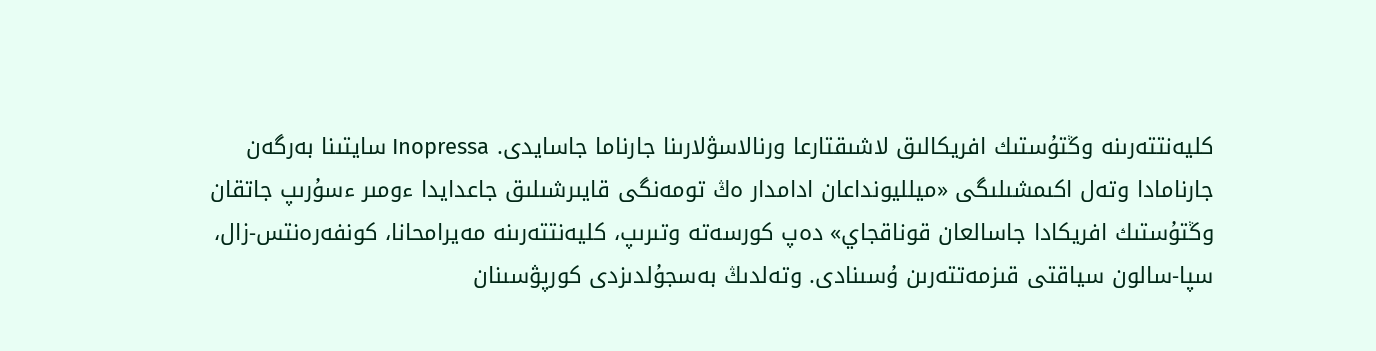كليەنتتەرىنە وڭتۇستىك افريكالىق لاشىقتارعا ورنالاسۋلارىنا جارناما جاسايدى. Inopressa سايتىنا بەرگەن جارنامادا وتەل اكىمشىلىگى «ميلليونداعان ادامدار ەڭ تومەنگى قايىرشىلىق جاعدايدا ءومىر ءسۇرىپ جاتقان وڭتۇستىك افريكادا جاسالعان قوناقجاي» دەپ كورسەتە وتىرىپ، كليەنتتەرىنە مەيرامحانا، كونفەرەنتس-زال، سپا-سالون سياقتى قىزمەتتەرىن ۇسىنادى. وتەلدىڭ بەسجۇلدىزدى كورپۋسىنان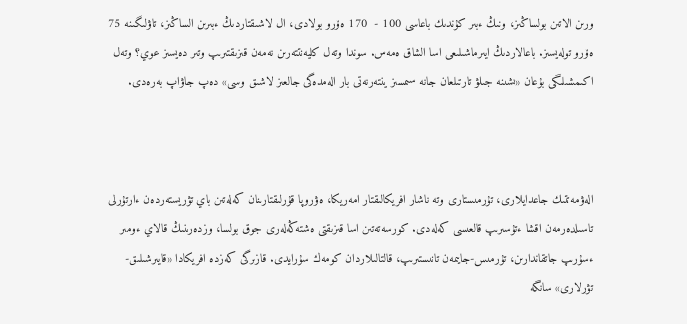ورىن الاتىن بولساڭىز، ونىڭ ءبىر كۇندىك باعاسى 100 -  170 ەۆرو بولادى، ال لاشىقتاردىڭ ءبىرىن الساڭىز، تاۋلىگىنە 75 ەۆرو تولەيسىز. باعالاردىڭ ايىرماشىلىعى اسا الشاق ەمەس. سوندا وتەل كليەنتتەرىن نەمەن قىزىقتىرىپ وتىر دەيسىز عوي؟ وتەل اكىمشىلىگى بۇعان «ىشىنە جىلۋ تارتىلعان جانە سىمسىز ينتەرنەتى بار الەمدەگى جالعىز لاشىق وسى» دەپ جاۋاپ بەرەدى.



الەۋمەتتىك جاعدايلارى، تۇرمىستارى وتە ناشار افريكالىقتار امەريكا، ەۋروپا قۇرلىقتارىنان كەلەتىن باي تۋريستەردەن ءارتۇرلى تاسىلدەرمەن اقشا ءتۇسىرىپ قالعىسى كەلەدى. كورسەتەتىن اسا قىزىقتى ەشتەڭەلەرى جوق بولسا، وزدەرىنىڭ قالاي ءومىر ءسۇرىپ جاتقاندارىن، تۇرمىس-جايىمەن تانىستىرىپ، قالتالىلاردان كومەك سۇرايدى. قازىرگى كەزدە افريكادا «قايىرشىلىق- تۋرلارى» سانگە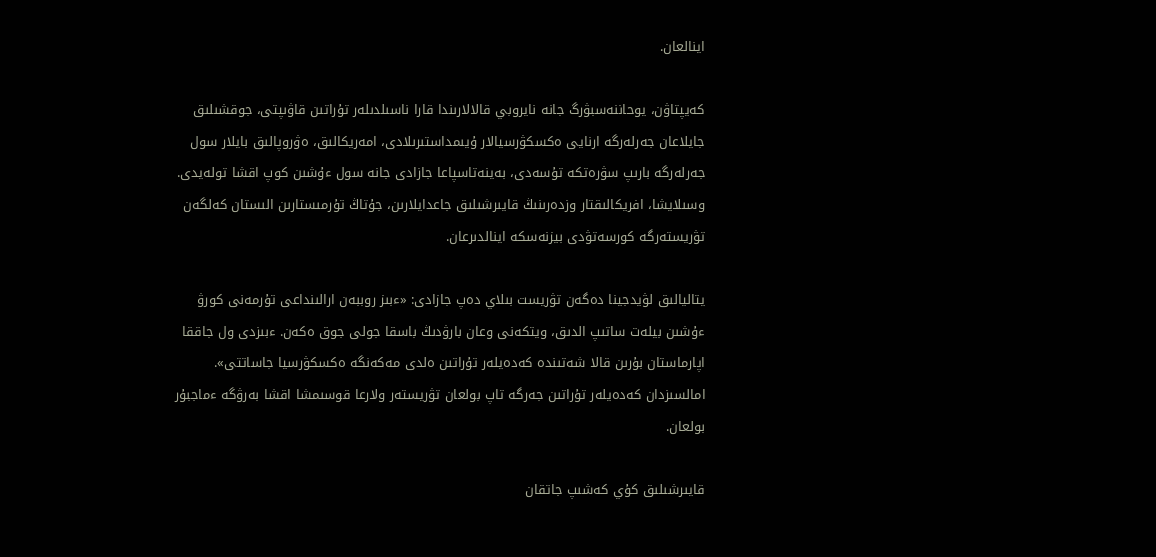اينالعان.

كەيپتاۋن، يوحاننەسبۋرگ جانە نايروبي قالالارىندا قارا ناسىلدىلەر تۇراتىن قاۋىپتى، جوقشىلىق جايلاعان جەرلەرگە ارنايى ەكسكۋرسيالار ۇيىمداستىرىلادى، امەريكالىق، ەۋروپالىق بايلار سول جەرلەرگە بارىپ سۋرەتكە تۇسەدى، بەينەتاسپاعا جازادى جانە سول ءۇشىن كوپ اقشا تولەيدى. وسىلايشا، افريكالىقتار وزدەرىنىڭ قايىرشىلىق جاعدايلارىن، جۇتاڭ تۇرمىستارىن الىستان كەلگەن تۋريستەرگە كورسەتۋدى بيزنەسكە اينالدىرعان.

يتاليالىق لۋيدجينا دەگەن تۋريست بىلاي دەپ جازادى: «ءبىز روببەن ارالىنداعى تۇرمەنى كورۋ ءۇشىن بيلەت ساتىپ الدىق، ويتكەنى وعان بارۋدىڭ باسقا جولى جوق ەكەن. ءبىزدى ول جاققا اپارماستان بۇرىن قالا شەتىندە كەدەيلەر تۇراتىن ەلدى مەكەنگە ەكسكۋرسيا جاساتتى». امالسىزدان كەدەيلەر تۇراتىن جەرگە تاپ بولعان تۋريستەر ولارعا قوسىمشا اقشا بەرۋگە ءماجبۇر بولعان.

قايىرشىلىق كۇي كەشىپ جاتقان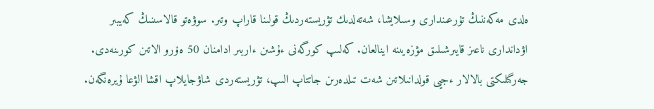ەلدى مەكەننىڭ تۇرعىندارى وسىلايشا، شەتەلدىك تۋريستەردىڭ قولىنا قاراپ وتىر. سوۋەتو قالاسىنىڭ كەيبىر اۋداندارى ناعىز قايىرشىلىق مۋزەيىنە اينالعان. كەلىپ كورگەنى ءۇشىن ءاربىر ادامنان 50 ەۆرو الاتىن كورىنەدى. جەرگىلىكتى بالالار ءجيى قولدانىلاتىن شەت تىلدەرىن جاتتاپ الىپ، تۋريستەردى شاۋجايلاپ اقشا الۋعا ۇيرەنگەن.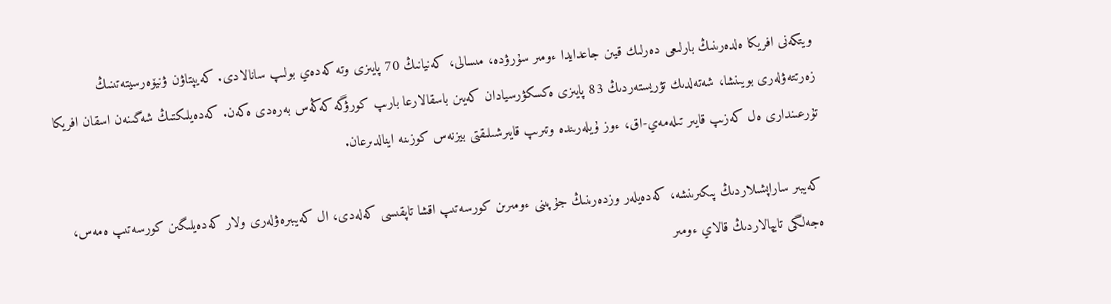ويتكەنى افريكا ەلدەرىنىڭ بارلىعى دەرلىك قيىن جاعدايدا ءومىر سۇرۋدە، مىسالى، كەنيانىڭ 70 پايىزى وتە كەدەي بولىپ سانالادى. كەيپتاۋن ۋنيۆەرسيتەتىنىڭ زەرتتەۋلەرى بويىنشا، شەتەلدىك تۋريستەردىڭ 83 پايىزى ەكسكۋرسيادان كەيىن باسقالارعا بارىپ كورۋگە كەڭەس بەرەدى ەكەن. كەدەيلىكتىڭ شەگىنەن اسقان افريكا تۇرعىندارى ەل كەزىپ قايىر تىلەمەي-اق، ءوز ۇيلەرىندە وتىرىپ قايىرشىلىقتى بيزنەس كوزىنە اينالدىرعان.

كەيبىر ساراپشىلاردىڭ پىكىرىنشە، كەدەيلەر وزدەرىنىڭ جۇپىنى ءومىرىن كورسەتىپ اقشا تاپقىسى كەلەدى، ال كەيبىرەۋلەرى ولار كەدەيلىگىن كورسەتىپ ەمەس، ەجەلگى تايپالاردىڭ قالاي ءومىر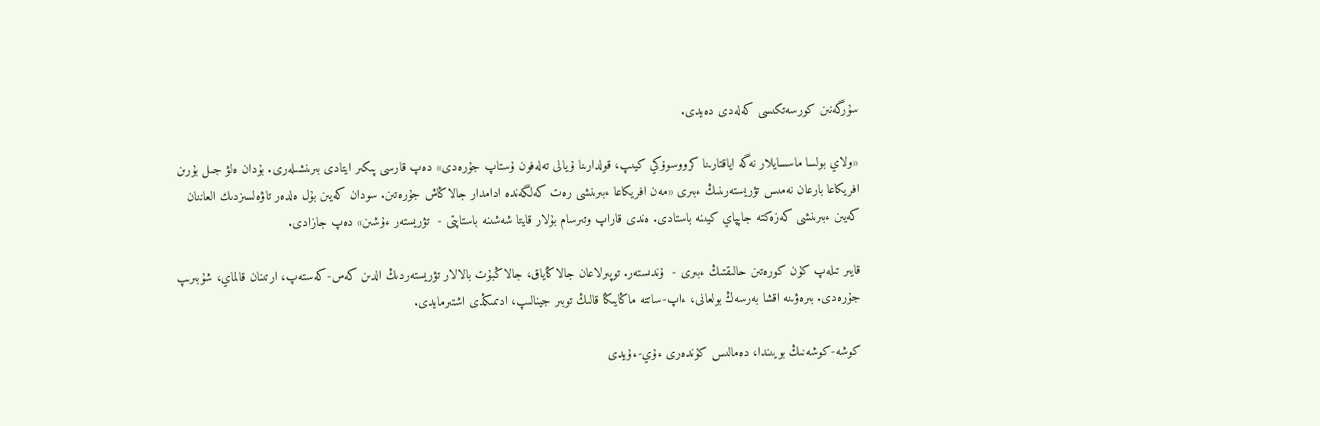سۇرگەنىن كورسەتكىسى كەلەدى دەيدى.

«ولاي بولسا ماسسايلار نەگە اياقتارىنا كرووسوۆكي كيىپ، قولدارىنا ۇيالى تەلەفون ۇستاپ جۇرەدى» دەپ قارسى پىكىر ايتادى بىرىنشىلەرى. بۇدان ەلۋ جىل بۇرىن افريكاعا بارعان نەمىس تۋريستەرىنىڭ ءبىرى «مەن افريكاعا ءبىرىنشى رەت كەلگەندە ادامدار جالاڭاش جۇرەتىن. سودان كەيىن بۇل ەلدەر تاۋەلسىزدىك العاننان كەيىن ءبىرىنشى كەزەكتە جاپپاي كيىنە باستادى. ەندى قاراپ وتىرسام بۇلار قايتا شەشىنە باستاپتى -  تۋريستەر ءۇشىن» دەپ جازادى.

قايىر تىلەپ كۇن كورەتىن حالىقتىڭ ءبىرى -  ۇندىستەر. توپىرلاعان جالاڭاياق، جالاڭبۇت بالالار تۋريستەردىڭ الدىن كەس-كەستەپ، ارتىنان قالماي، شۇبىرىپ جۇرەدى. بىرەۋىنە اقشا بەرسەڭ بولعانى، ءاپ-ساتتە ماڭايىڭا قالىڭ توبىر جينالىپ، ادىمىڭدى اشتىرمايدى.

كوشە-كوشەنىڭ بويىندا، دەمالىس كۇندەرى ءۇي-ءۇيدى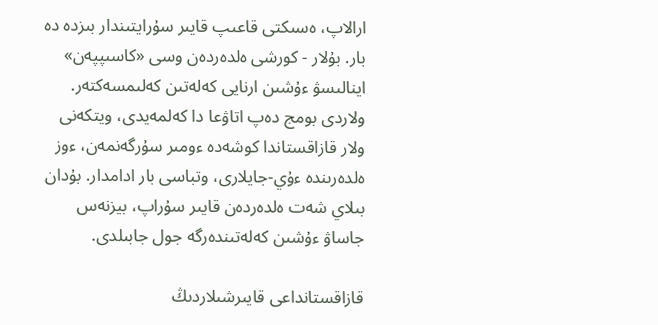ارالاپ، ەسىكتى قاعىپ قايىر سۇرايتىندار بىزدە دە بار. بۇلار - كورشى ەلدەردەن وسى «كاسىپپەن» اينالىسۋ ءۇشىن ارنايى كەلەتىن كەلىمسەكتەر. ولاردى بومج دەپ اتاۋعا دا كەلمەيدى، ويتكەنى ولار قازاقستاندا كوشەدە ءومىر سۇرگەنمەن، ءوز ەلدەرىندە ءۇي-جايلارى، وتباسى بار ادامدار. بۇدان بىلاي شەت ەلدەردەن قايىر سۇراپ، بيزنەس جاساۋ ءۇشىن كەلەتىندەرگە جول جابىلدى.

قازاقستانداعى قايىرشىلاردىڭ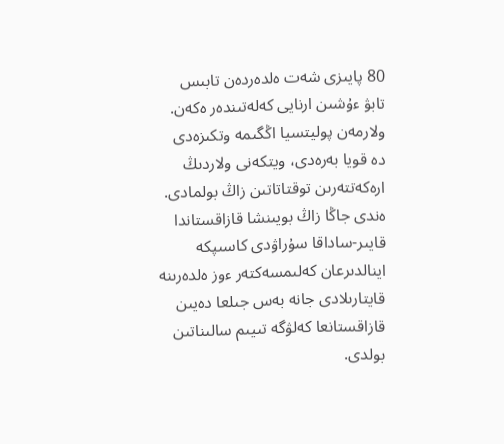80 پايىزى شەت ەلدەردەن تابىس تابۋ ءۇشىن ارنايى كەلەتىندەر ەكەن. ولارمەن پوليتسيا اڭگىمە وتكىزەدى دە قويا بەرەدى، ويتكەنى ولاردىڭ ارەكەتتەرىن توقتاتاتىن زاڭ بولمادى. ەندى جاڭا زاڭ بويىنشا قازاقستاندا قايىر-ساداقا سۇراۋدى كاسىپكە اينالدىرعان كەلىمسەكتەر ءوز ەلدەرىنە قايتارىلادى جانە بەس جىلعا دەيىن قازاقستانعا كەلۋگە تىيىم سالىناتىن بولدى.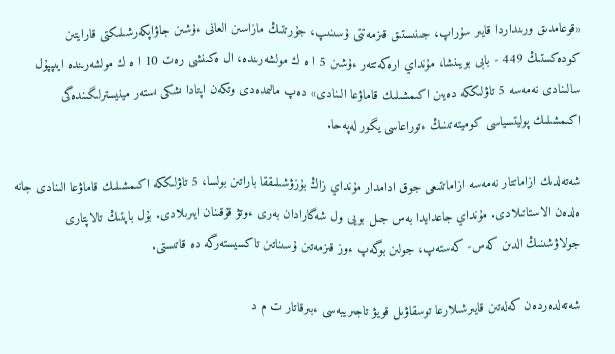«قوعامدىق ورىنداردا قايىر سۇراپ، جىنىستىق قىزمەتتى ۇسىنىپ، جۇرتتىڭ مازاسىن العانى ءۇشىن جاۋاپكەرشىلىكتى قارايتىن كودەكستىڭ 449 - بابى بويىنشا، مۇنداي ارەكەتتەر ءۇشىن 5 ا ە ك مولشەرىندە، ال ەكىنشى رەت 10 ا ە ك مولشەرىندە ايىپپۇل سالىنادى نەمەسە 5 تاۋلىككە دەيىن اكىمشىلىك قاماۋعا الىنادى» دەپ مالىمدەدى وتكەن اپتادا ىشكى ىستەر مينيسترلىگىندەگى اكىمشىلىك پوليتسياسى كوميتەتىنىڭ ءتوراعاسى يگور لەپەحا.

شەتەلدىك ازاماتتار نەمەسە ازاماتتىعى جوق ادامدار مۇنداي زاڭ بۇزۋشىلىققا باراتىن بولسا، 5 تاۋلىككە اكىمشىلىك قاماۋعا الىنادى جانە ەلدەن الاستاتىلادى. مۇنداي جاعدايدا بەس جىل بويى ول شەگارادان بەرى ءوتۋ قۇقىنان ايىرىلادى. بۇل باپتىڭ تالاپتارى جولاۋشىنىڭ الدىن كەس- كەستەپ، جولىن بوگەپ ءوز قىزمەتىن ۇسىناتىن تاكسيستەرگە دە قاتىستى.

شەتەلدەردەن كەلەتىن قايىرشىلارعا توسقاۋىل قويۋ تاجىريبەسى ءبىرقاتار ت م د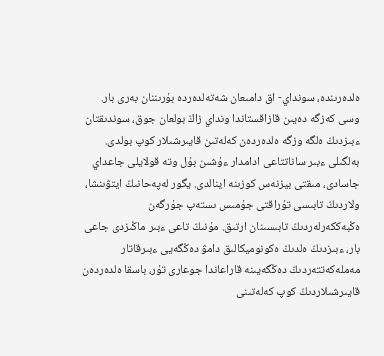ەلدەرىندە، سونداي- اق دامىعان شەتەلدەردە بۇرىننان بەرى بار. وسى كەزگە دەيىن قازاقستاندا ونداي زاڭ بولعان جوق، سوندىقتان ءبىزدىڭ ەلگە وزگە ەلدەردەن كەلەتىن قايىرشىلار كوپ بولدى. بەلگىلى ءبىر ساناتتاعى ادامدار ءۇشىن بۇل وتە قولايلى جاعداي جاسادى، مىقتى بيزنەس كوزىنە اينالدى. يگور لەپەحانىڭ ايتۋىنشا، ولاردىڭ تابىسى تۇراقتى جۇمىس ىستەپ جۇرگەن ەڭبەككەرلەردىڭ تابىسىنان ارتىق. مۇنىڭ تاعى ءبىر ماڭىزدى جاعى بار، ءبىزدىڭ ەلدىڭ ەكونوميكالىق دامۋ دەڭگەيى ءبىرقاتار مەملەكەتتەردىڭ دەڭگەيىنە قاراعاندا جوعارى تۇر، باسقا ەلدەردەن قايىرشىلاردىڭ كوپ كەلەتىنى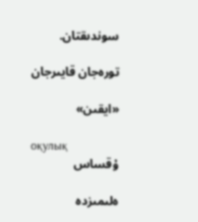سوندىقتان.

تورەجان قايىرجان

«ايقىن»

оқулық
ۇقساس

ەلىمىزدە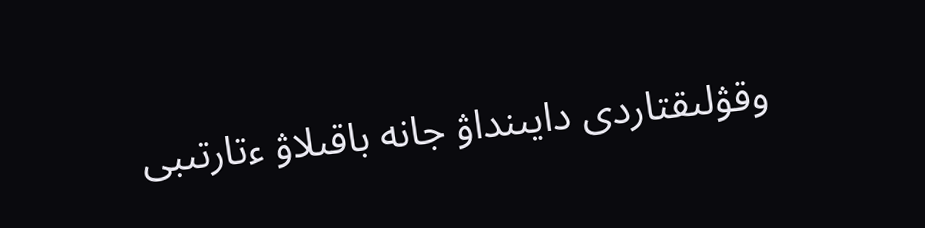وقۋلىقتاردى دايىنداۋ جانە باقىلاۋ ءتارتىبى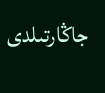جاڭارتىلدى